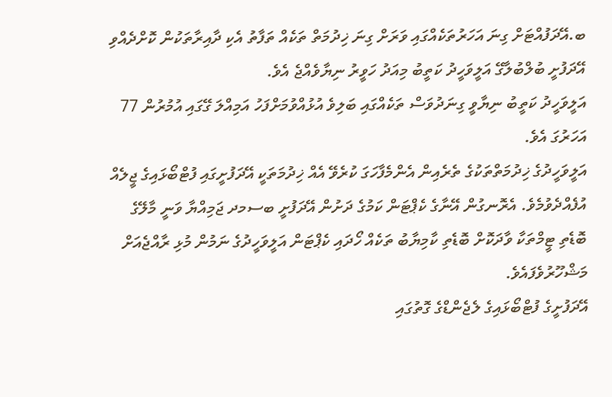ބ.އޭދަފުއްޓަށް ގިނަ އަހަރުތަކެއްގައި ވަރަށް ގިނަ ޚިދުމަތް ތަކެއް ތަފާތު އެކި ދާއިރާތަކުން ކޮށްދެއްވި އޭދަފުށީ ބުލްބުލާގޭ އަލީވަހީދު ކަތީބު މިއަދު ހަވީރު ނިޔާވެއްޖެ އެވެ.
އަލީވަހީދު ކަތީބު ނިޔާވީ ގިނަދުވަސް ތަކެއްގައި ބަލިވެ އުޅުއްވުމަށްފަހު އަމިއްލަ ގޭގައި އުމުރުން 77 އަހަރުގަ އެވެ.
އަލީވަހީދުގެ ޚިދުމަތްތަކުގެ ތެރެއިން އެންމެފާހަގަ ކުރެވޭ އެއް ޚިދުމަތަކީ އޭދަފުށީގައި ފުޓްބޯޅައިގެ ޖީލެއް އުފެއްދެވުމެވެ. އެރޮނގުން އޭނާގެ ކެޕްޓަން ކަމުގެ ދަށުން އޭދަފުށީ ބސމދ ޖަމިއްޔާ ވަނީ މާލޭގެ ބޮޑެތި ޓީމްތަކާ ވާދަކޮށް ބޮޑެތި ކާމިޔާބު ތަކެއް ހޯދައި ކެޕްޓަން އަލީވަހީދުގެ ނަމުން މުޅި ރާއްޖެއަށް މަޝްހޫރުވެފައެވެ.
އޭދަފުށީގެ ފުޓްބޯޅައިގެ ލެޖެންޑްގެ ގޮތުގައި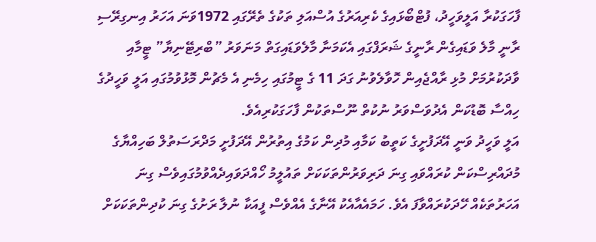ފާހަގަކުރާ އަލީވަހީދު، ފުޓްބޯޅައިގެ ކެރިއަރުގެ އުސްއަލި ތަކުގެ ތެރޭގައި 1972ވަނަ އަހަރު އިނގިރޭސި ރާނީ މާލެ ވަޑައިގެން ރާނީގެ ޝަރަފްގައި އެކަމަނާ މާލެވަޑައިގަތް މަނަވަރު ”ބްރިޓޭނިޔާ” ޓީމާއި ވާދަކުރުމަށް މުޅި ރާއްޖެއިން ހޮވާލެވުނު ގަދަ 11 ގެ ޓީމުގައި ހިމެނި އެ މެޗުން މޮޅުވުމުގައި އަލީ ވަހީދުގެ ހިއްސާ ބޮޑުކަން އެދުވަސްވަރު ނުކުތް ނޫސްތަކުން ފާހަގަކުރިއެވެ.
އަލީ ވަހީދު ވަނީ އޭދަފުށީގެ ކަތީބު ކަމާއި މުދިން ކަމުގެ އިތުރުން އޭދަފުށީ މަދްރަސަތުލް ބަހިއްޔާގެ މުދައްރިސްކަން ކުރައްވައި ގިނަ ދަރިވަރުންތަކަކަށް ތައުލީމު ހޯއްދަވައިދެއްވުމުގައިވެސް ގިނަ އަހަރުތަކެއް ހޭދަކުރައްވާފަ އެވެ. ހަމައެއާއެކު އޭނާގެ އެއްވެސް ފީއަކާ ނުލާ ރަށުގެ ގިނަ ކުދިންތަކަކަށް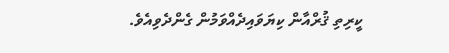ކީރިތި ޤުރްއާން ކިޔަވައިދެއްވަމުން ގެންދެވިއެވެ.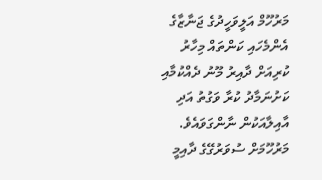މަރުހޫމް އަލީވަހީދުގެ ޖަނާޒާގެ އެންމެހައި ކަންތައް މިހާރު ކުރިއަށް ދާއިރު މޫނު ދެއްކުމާއި ކަށުނަމާދު ކުރާ ވަގުތު އަދި އާއިލާއަކުން ނާންގަވައެވެ.
މަރުހޫމަށް ސުވަރުގޭގެ ދާއިމީ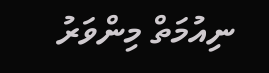ނިއުމަތް މިންވަރު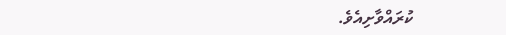ކުރައްވާށިއެވެ.